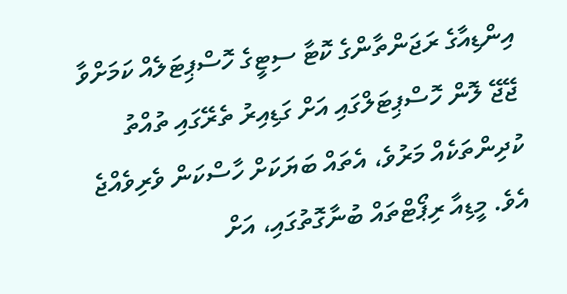އިންޑިއާގެ ރަޖަންތާންގެ ކޮޓާ ސިޓީގެ ހޮސްޕިޓަލެއް ކަމަށްވާ ޖޭޖޭ ލޮން ހޮސްޕިޓަލްގައި އަށް ގަޑިއިރު ތެރޭގައި ތުއްތު ކުދިންތަކެއް މަރުވެ، އެތައް ބަޔަކަށް ހާސްކަން ވެރިވެއްޖެ އެވެ. މީޑިއާ ރިޕޯޓްތައް ބުނާގޮތުގައި، އަށް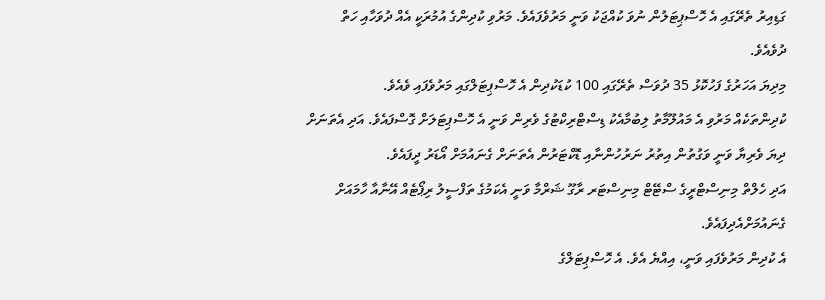ގަޑިއިރު ތެރޭގައި އެ ހޮސްޕިޓަލުން ނުވަ ކުއްޖަކު ވަނީ މަރުވެފައެވެ. މަރުވި ކުދިންގެ އުމުރަކީ އެއް ދުވަހާއި ހަތް ދުވެއެވެ.
މިދިޔަ އަހަރުގެ ފަހުކޮޅު 35 ދުވަސް ތެރޭގައި 100 ކުޑަކުދިން އެ ހޮސްޕިޓަލްގައި މަރުވެފައި ވެއެވެ.
ކުދިންތަކެއް މަރުވި އެ މައުލޫމާތު ލިބުމާއެކު ޑިސްޓްރިކްޓުގެ ވެރިން ވަނީ އެ ހޮސްޕިޓަލަށް ގޮސްފައެވެ. އަދި އެތަނަށް ދިޔަ ވެރިޔާ ވަނީ ވަގުތުން އިތުރު ނަރުހުންނާއި ޑޮކްޓަރުން އެތަނަށް ގެނައުމަށް އޯޑަރު ދީފައެވެ.
އަދި ހެލްތް މިނިސްޓްރީގެ ސްޓޭޓް މިނިސްޓަރ ރާގޫ ޝަރްމާ ވަނީ އެކަމުގެ ތަފްސީލު ރިޕޯޓެއް އޭނާއާ ހާމައަށް ގެނައުމަށްއެދިފައެވެ.
އެ ކުދިން މަރުވެފައި ވަނީ، އިއްޔެ އެވެ. އެ ހޮސްޕިޓަލްގެ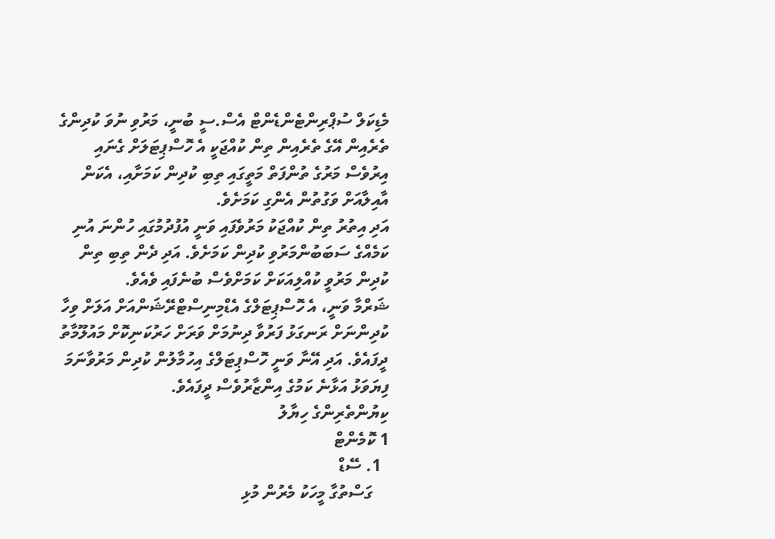މެޑިކަލް ސުޕްރިންޓެންޑެންޓް އެސް.ސީ ބުނީ، މަރުވި ނުވަ ކުދިންގެ ތެރެއިން އޭގެ ތެރެއިން ތިން ކުއްޖަކީ އެ ހޮސްޕިޓަލަށް ގެނައި އިރުވެސް މަރުގެ ތުންފަތް މަތީގައި ތިބި ކުދިން ކަމަށާއި، އެކަން އާއިލާއަށް ވަގުތުން އެންގި ކަމަށެވެ.
އަދި އިތުރު ތިން ކުއްޖަކު މަރުވެފައި ވަނީ އުފުދުމުގައި ހުންނަ އުނި ކަމެއްގެ ސަބަބުންމަރުވި ކުދިން ކަމަށެވެ. އަދި ދެން ތިބި ތިން ކުދިން މަރުވީ ކުއްލިއަކަށް ކަމަށްވެސް ބުނެފައި ވެއެވެ.
ޝަރްމާ ވަނީ، އެ ހޮސްޕިޓަލްގެ އެޑްމިނިސްޓްރޭޝަންއަށް އަލަށް ވިހާ ކުދިންނަށް ރަނގަޅު ފަރުވާ ދިނުމަށް ވަރަށް ހަރުކަނިކޮށް މައުލޫމާތު ދީފައެވެ. އަދި އޭނާ ވަނީ ހޮސްޕިޓަލްގެ އިހުމާލުން ކުދިން މަރުވާނަމަ ފިޔަވަޅު އަޅާނެ ކަމުގެ އިންޒާރުވެސް ދީފައެވެ.
ކިޔުންތެރިންގެ ހިޔާލު
1 ކޮމެންޓް
  1. ސޭޑް
    ގަސްތުގާ މީހަކު މެރުން މުޅި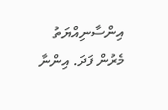އިންސާނިއްޔަތު މެރުން ފަދަ. އިންނާ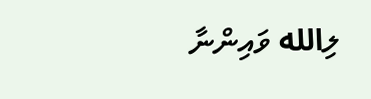ލިالله ވައިންނާ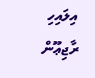އިލައިހި ރާޖިޢޫން